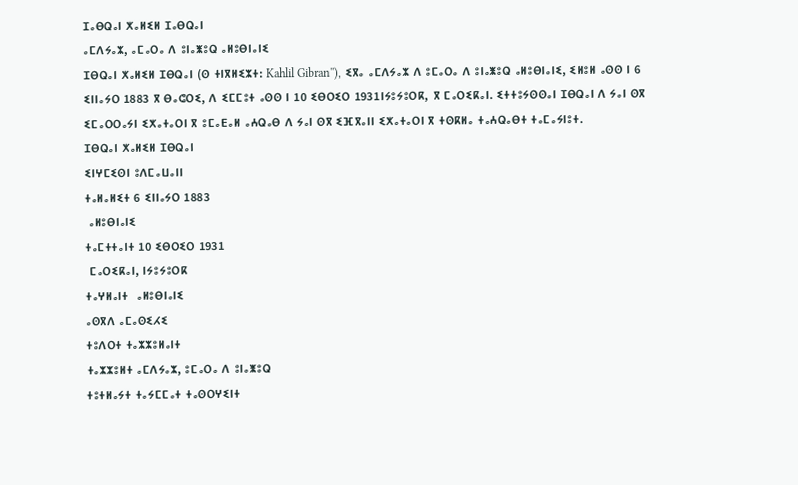ⵊⴰⴱⵕⴰⵏ ⵅⴰⵍⵉⵍ ⵊⴰⴱⵕⴰⵏ
ⴰⵎⴷⵢⴰⵣ, ⴰⵎⴰⵔⴰ ⴷ ⵓⵏⴰⵥⵓⵕ ⴰⵍⵓⴱⵏⴰⵏⵉ
ⵊⴱⵕⴰⵏ ⵅⴰⵍⵉⵍ ⵊⴱⵕⴰⵏ (ⵙ ⵜⵏⴳⵍⵉⵣⵜ: Kahlil Gibran''), ⵉⴳⴰ ⴰⵎⴷⵢⴰⵣ ⴷ ⵓⵎⴰⵔⴰ ⴷ ⵓⵏⴰⵥⵓⵕ ⴰⵍⵓⴱⵏⴰⵏⵉ, ⵉⵍⵓⵍ ⴰⵙⵙ ⵏ 6 ⵉⵏⵏⴰⵢⵔ 1883 ⴳ ⴱⴰⵛⵔⵉ, ⴷ ⵉⵎⵎⵓⵜ ⴰⵙⵙ ⵏ 10 ⵉⴱⵔⵉⵔ 1931ⵏⵢⵓⵢⵓⵔⴽ, ⴳ ⵎⴰⵔⵉⴽⴰⵏ. ⵉⵜⵜⵓⵢⵙⵙⴰⵏ ⵊⴱⵕⴰⵏ ⴷ ⵢⴰⵏ ⵙⴳ ⵉⵎⴰⵔⵔⴰⵢⵏ ⵉⵅⴰⵜⴰⵔⵏ ⴳ ⵓⵎⴰⴹⴰⵍ ⴰⵄⵕⴰⴱ ⴷ ⵢⴰⵏ ⵙⴳ ⵉⴼⴳⴰⵏⵏ ⵉⵅⴰⵜⴰⵔⵏ ⴳ ⵜⵙⴽⵍⴰ ⵜⴰⵄⵕⴰⴱⵜ ⵜⴰⵎⴰⵢⵏⵓⵜ.
ⵊⴱⵕⴰⵏ ⵅⴰⵍⵉⵍ ⵊⴱⵕⴰⵏ
ⵉⵏⵖⵎⵉⵙⵏ ⵓⴷⵎⴰⵡⴰⵏⵏ
ⵜⴰⵍⴰⵍⵉⵜ 6 ⵉⵏⵏⴰⵢⵔ 1883
 ⴰⵍⵓⴱⵏⴰⵏⵉ
ⵜⴰⵎⵜⵜⴰⵏⵜ 10 ⵉⴱⵔⵉⵔ 1931
 ⵎⴰⵔⵉⴽⴰⵏ, ⵏⵢⵓⵢⵓⵔⴽ
ⵜⴰⵖⵍⴰⵏⵜ  ⴰⵍⵓⴱⵏⴰⵏⵉ
ⴰⵙⴳⴷ ⴰⵎⴰⵙⵉⵃⵉ
ⵜⵓⴷⵔⵜ ⵜⴰⵣⵣⵓⵍⴰⵏⵜ
ⵜⴰⵣⵣⵓⵍⵜ ⴰⵎⴷⵢⴰⵣ, ⵓⵎⴰⵔⴰ ⴷ ⵓⵏⴰⵥⵓⵕ
ⵜⵓⵜⵍⴰⵢⵜ ⵜⴰⵢⵎⵎⴰⵜ ⵜⴰⵙⵔⵖⵉⵏⵜ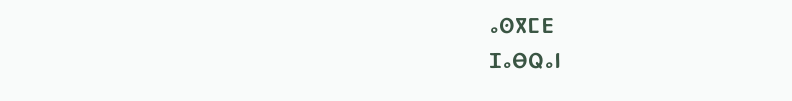ⴰⵙⴳⵎⴹ
ⵊⴰⴱⵕⴰⵏ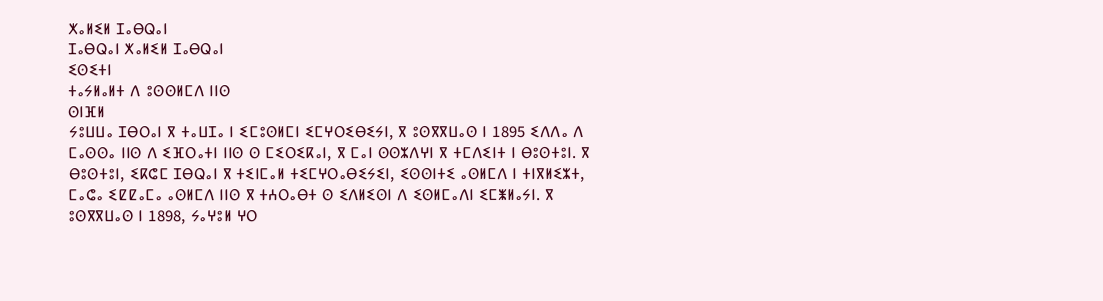ⵅⴰⵍⵉⵍ ⵊⴰⴱⵕⴰⵏ
ⵊⴰⴱⵕⴰⵏ ⵅⴰⵍⵉⵍ ⵊⴰⴱⵕⴰⵏ
ⵉⵙⵉⵜⵏ
ⵜⴰⵢⵍⴰⵍⵜ ⴷ ⵓⵙⵙⵍⵎⴷ ⵏⵏⵙ
ⵙⵏⴼⵍ
ⵢⵓⵡⵡⴰ ⵊⴱⵔⴰⵏ ⴳ ⵜⴰⵡⵊⴰ ⵏ ⵉⵎⵓⵙⵍⵎⵏ ⵉⵎⵖⵔⵉⴱⵉⵢⵏ, ⴳ ⵓⵙⴳⴳⵡⴰⵙ ⵏ 1895 ⵉⴷⴷⴰ ⴷ ⵎⴰⵙⵙⴰ ⵏⵏⵙ ⴷ ⵉⴼⵔⴰⵜⵏ ⵏⵏⵙ ⵙ ⵎⵉⵔⵉⴽⴰⵏ, ⴳ ⵎⴰⵏ ⵙⵙⵣⴷⵖⵏ ⴳ ⵜⵎⴷⵉⵏⵜ ⵏ ⴱⵓⵙⵜⵓⵏ. ⴳ ⴱⵓⵙⵜⵓⵏ, ⵉⴽⵛⵎ ⵊⴱⵕⴰⵏ ⴳ ⵜⵉⵏⵎⴰⵍ ⵜⵉⵎⵖⵔⴰⴱⵉⵢⵉⵏ, ⵉⵙⵙⵏⵜⵉ ⴰⵙⵍⵎⴷ ⵏ ⵜⵏⴳⵍⵉⵣⵜ, ⵎⴰⵛⴰ ⵉⵇⵇⴰⵎⴰ ⴰⵙⵍⵎⴷ ⵏⵏⵙ ⴳ ⵜⵄⵔⴰⴱⵜ ⵙ ⵉⴷⵍⵉⵙⵏ ⴷ ⵉⵙⵍⵎⴰⴷⵏ ⵉⵎⵥⵍⴰⵢⵏ. ⴳ ⵓⵙⴳⴳⵡⴰⵙ ⵏ 1898, ⵢⴰⵖⵓⵍ ⵖⵔ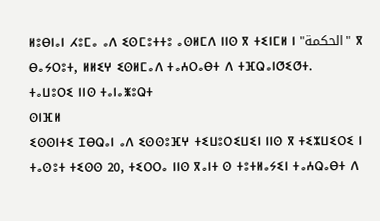ⵍⵓⴱⵏⴰⵏ ⵃⵓⵎⴰ ⴰⴷ ⵉⵙⵎⵓⵜⵜⵓ ⴰⵙⵍⵎⴷ ⵏⵏⵙ ⴳ ⵜⵉⵏⵎⵍ ⵏ "الحكمة" ⴳ ⴱⴰⵢⵔⵓⵜ, ⵍⵍⵉⵖ ⵉⵙⵍⵎⴰⴷ ⵜⴰⵄⵔⴰⴱⵜ ⴷ ⵜⴼⵕⴰⵏⵚⵉⵚⵜ.
ⵜⴰⵡⵓⵔⵉ ⵏⵏⵙ ⵜⴰⵏⴰⵥⵓⵕⵜ
ⵙⵏⴼⵍ
ⵉⵙⵙⵏⵜⵉ ⵊⴱⵕⴰⵏ ⴰⴷ ⵉⵙⵙⵓⴼⵖ ⵜⵉⵡⵓⵔⵉⵡⵉⵏ ⵏⵏⵙ ⴳ ⵜⵉⵣⵡⵉⵔⵉ ⵏ ⵜⴰⵙⵓⵜ ⵜⵉⵙⵙ 20, ⵜⵉⵔⵔⴰ ⵏⵏⵙ ⴳⴰⵏⵜ ⵙ ⵜⵓⵜⵍⴰⵢⵉⵏ ⵜⴰⵄⵕⴰⴱⵜ ⴷ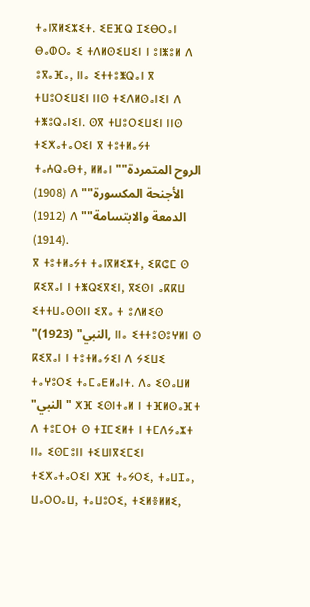ⵜⴰⵏⴳⵍⵉⵣⵉⵜ. ⵉⴹⴼⵕ ⵊⵉⴱⵔⴰⵏ ⴱⴰⵀⵔⴰ ⵉ ⵜⴷⵍⵙⵉⵡⵉⵏ ⵏ ⵓⵏⵥⵓⵍ ⴷ ⵓⴳⴰⴼⴰ, ⵏⵏⴰ ⵉⵜⵜⵓⵥⵕⴰⵏ ⴳ ⵜⵡⵓⵔⵉⵡⵉⵏ ⵏⵏⵙ ⵜⵉⴷⵍⵙⴰⵏⵉⵏ ⴷ ⵜⵥⵓⵕⴰⵏⵉⵏ. ⵙⴳ ⵜⵡⵓⵔⵉⵡⵉⵏ ⵏⵏⵙ ⵜⵉⵅⴰⵜⴰⵔⵉⵏ ⴳ ⵜⵓⵜⵍⴰⵢⵜ ⵜⴰⵄⵕⴰⴱⵜ, ⵍⵍⴰⵏ "الروح المتمردة" (1908) ⴷ "الأجنحة المكسورة" (1912) ⴷ "الدمعة والابتسامة" (1914).
ⴳ ⵜⵓⵜⵍⴰⵢⵜ ⵜⴰⵏⴳⵍⵉⵣⵜ, ⵉⴽⵛⵎ ⵙ ⴽⵉⴳⴰⵏ ⵏ ⵜⵥⵕⵉⴳⵉⵏ, ⴳⵉⵙⵏ ⴰⴽⴽⵡ ⵉⵜⵜⵡⴰⵙⵙⵏⵏ ⵉⴳⴰ ⵜ ⵓⴷⵍⵉⵙ "النبي" (1923), ⵏⵏⴰ ⵉⵜⵜⵓⵙⵓⵖⵍⵏ ⵙ ⴽⵉⴳⴰⵏ ⵏ ⵜⵓⵜⵍⴰⵢⵉⵏ ⴷ ⵢⵉⵡⵉ ⵜⴰⵖⵓⵔⵉ ⵜⴰⵎⴰⴹⵍⴰⵏⵜ. ⴷⴰ ⵉⵙⴰⵡⵍ "النبي" ⵅⴼ ⵉⵙⵏⵜⴰⵍ ⵏ ⵜⴼⵍⵙⴰⴼⵜ ⴷ ⵜⵓⵎⵔⵜ ⵙ ⵜⵊⵎⵉⵍⵜ ⵏ ⵜⵎⴷⵢⴰⵣⵜ ⵏⵏⴰ ⵉⵙⵎⵓⵏⵏ ⵜⵉⵡⵏⴳⵉⵎⵉⵏ ⵜⵉⵅⴰⵜⴰⵔⵉⵏ ⵅⴼ ⵜⴰⵢⵔⵉ, ⵜⴰⵡⵊⴰ, ⵡⴰⵔⵔⴰⵡ, ⵜⴰⵡⵓⵔⵉ, ⵜⵉⵍⴻⵍⵍⵉ,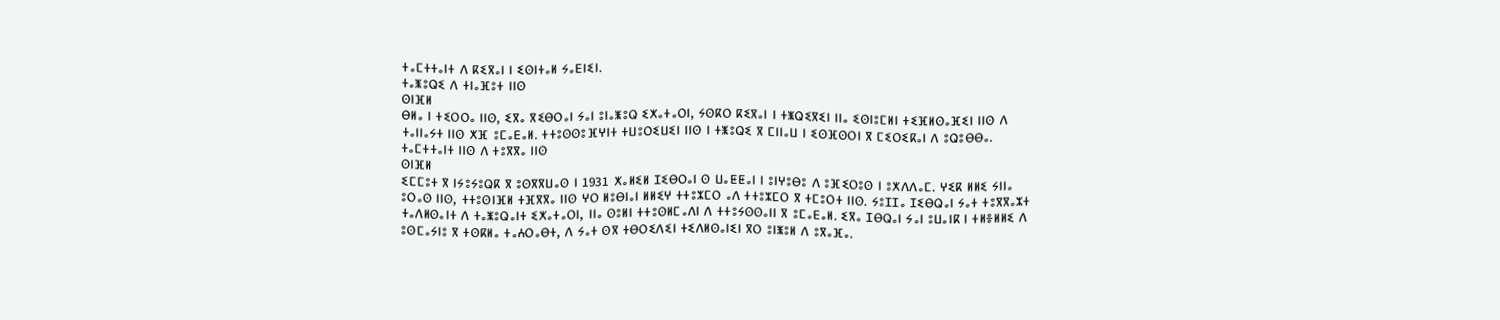ⵜⴰⵎⵜⵜⴰⵏⵜ ⴷ ⴽⵉⴳⴰⵏ ⵏ ⵉⵙⵏⵜⴰⵍ ⵢⴰⴹⵏⵉⵏ.
ⵜⴰⵥⵓⵕⵉ ⴷ ⵜⵏⴰⴼⵓⵜ ⵏⵏⵙ
ⵙⵏⴼⵍ
ⴱⵍⴰ ⵏ ⵜⵉⵔⵔⴰ ⵏⵏⵙ, ⵉⴳⴰ ⴳⵉⴱⵔⴰⵏ ⵢⴰⵏ ⵓⵏⴰⵥⵓⵕ ⵉⵅⴰⵜⴰⵔⵏ, ⵢⵙⴽⵔ ⴽⵉⴳⴰⵏ ⵏ ⵜⵥⵕⵉⴳⵉⵏ ⵏⵏⴰ ⵉⵙⵏⵓⵎⵍⵏ ⵜⵉⴼⵍⵙⴰⴼⵉⵏ ⵏⵏⵙ ⴷ ⵜⴰⵏⵏⴰⵢⵜ ⵏⵏⵙ ⵅⴼ ⵓⵎⴰⴹⴰⵍ. ⵜⵜⵓⵙⵙⵓⴼⵖⵏⵜ ⵜⵡⵓⵔⵉⵡⵉⵏ ⵏⵏⵙ ⵏ ⵜⵥⵓⵕⵉ ⴳ ⵎⵏⵏⴰⵡ ⵏ ⵉⵙⴼⵙⵔⵏ ⴳ ⵎⵉⵔⵉⴽⴰⵏ ⴷ ⵓⵕⵓⴱⴱⴰ.
ⵜⴰⵎⵜⵜⴰⵏⵜ ⵏⵏⵙ ⴷ ⵜⵓⴳⴳⴰ ⵏⵏⵙ
ⵙⵏⴼⵍ
ⵉⵎⵎⵓⵜ ⴳ ⵏⵢⵓⵢⵓⵕⴽ ⴳ ⵓⵙⴳⴳⵡⴰⵙ ⵏ 1931 ⵅⴰⵍⵉⵍ ⵊⵉⴱⵔⴰⵏ ⵙ ⵡⴰⵟⵟⴰⵏ ⵏ ⵓⵏⵖⵓⴱⵓ ⴷ ⵓⴼⵉⵔⵓⵙ ⵏ ⵓⵅⴷⴷⴰⵎ. ⵖⵉⴽ ⵍⵍⵉ ⵢⵏⵏⴰ ⵓⵔⴰⵙ ⵏⵏⵙ, ⵜⵜⵓⵙⵏⴼⵍ ⵜⴼⴳⴳⴰ ⵏⵏⵙ ⵖⵔ ⵍⵓⴱⵏⴰⵏ ⵍⵍⵉⵖ ⵜⵜⵓⵣⵎⵔ ⴰⴷ ⵜⵜⵓⵣⵎⵔ ⴳ ⵜⵎⵓⵔⵜ ⵏⵏⵙ. ⵢⵓⵊⵊⴰ ⵊⵉⴱⵕⴰⵏ ⵢⴰⵜ ⵜⵓⴳⴳⴰⵣⵜ ⵜⴰⴷⵍⵙⴰⵏⵜ ⴷ ⵜⴰⵥⵓⵕⴰⵏⵜ ⵉⵅⴰⵜⴰⵔⵏ, ⵏⵏⴰ ⵙⵓⵍⵏ ⵜⵜⵓⵙⵍⵎⴰⴷⵏ ⴷ ⵜⵜⵓⵢⵙⵙⴰⵏⵏ ⴳ ⵓⵎⴰⴹⴰⵍ. ⵉⴳⴰ ⵊⴱⵕⴰⵏ ⵢⴰⵏ ⵓⵡⴰⵏⴽ ⵏ ⵜⵍⴻⵍⵍⵉ ⴷ ⵓⵙⵎⴰⵢⵏⵓ ⴳ ⵜⵙⴽⵍⴰ ⵜⴰⵄⵔⴰⴱⵜ, ⴷ ⵢⴰⵜ ⵙⴳ ⵜⴱⵔⵉⴷⵉⵏ ⵜⵉⴷⵍⵙⴰⵏⵉⵏ ⴳⵔ ⵓⵏⵥⵓⵍ ⴷ ⵓⴳⴰⴼⴰ.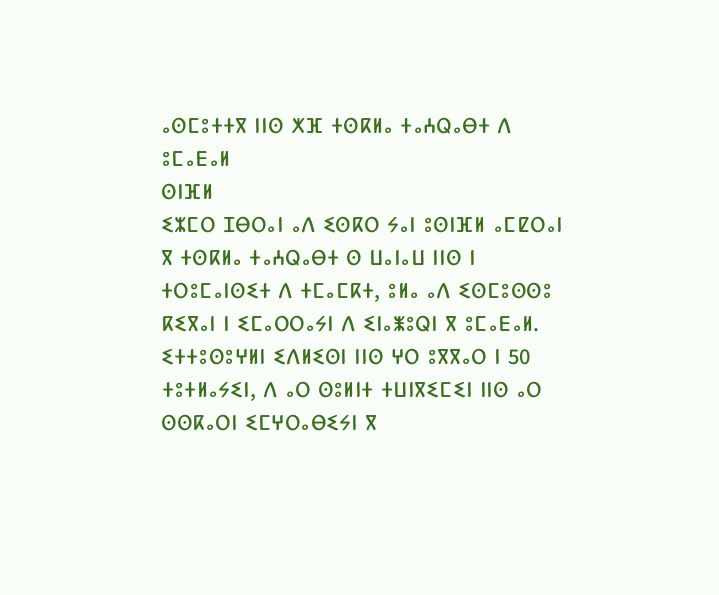ⴰⵙⵎⵓⵜⵜⴳ ⵏⵏⵙ ⵅⴼ ⵜⵙⴽⵍⴰ ⵜⴰⵄⵕⴰⴱⵜ ⴷ ⵓⵎⴰⴹⴰⵍ
ⵙⵏⴼⵍ
ⵉⵣⵎⵔ ⵊⴱⵔⴰⵏ ⴰⴷ ⵉⵙⴽⵔ ⵢⴰⵏ ⵓⵙⵏⴼⵍ ⴰⵎⵇⵔⴰⵏ ⴳ ⵜⵙⴽⵍⴰ ⵜⴰⵄⵕⴰⴱⵜ ⵙ ⵡⴰⵏⴰⵡ ⵏⵏⵙ ⵏ ⵜⵔⵓⵎⴰⵏⵙⵉⵜ ⴷ ⵜⵎⴰⵎⴽⵜ, ⵓⵍⴰ ⴰⴷ ⵉⵙⵎⵓⵙⵙⵓ ⴽⵉⴳⴰⵏ ⵏ ⵉⵎⴰⵔⵔⴰⵢⵏ ⴷ ⵉⵏⴰⵥⵓⵕⵏ ⴳ ⵓⵎⴰⴹⴰⵍ. ⵉⵜⵜⵓⵙⵓⵖⵍⵏ ⵉⴷⵍⵉⵙⵏ ⵏⵏⵙ ⵖⵔ ⵓⴳⴳⴰⵔ ⵏ 50 ⵜⵓⵜⵍⴰⵢⵉⵏ, ⴷ ⴰⵔ ⵙⵓⵍⵏⵜ ⵜⵡⵏⴳⵉⵎⵉⵏ ⵏⵏⵙ ⴰⵔ ⵙⵙⴽⴰⵔⵏ ⵉⵎⵖⵔⴰⴱⵉⵢⵏ ⴳ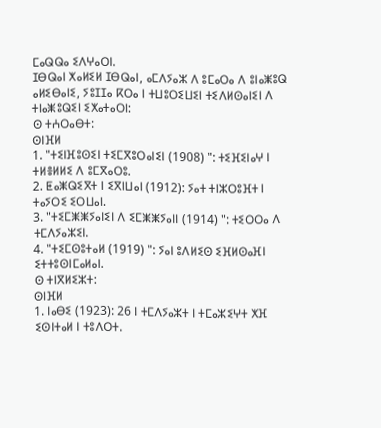ⵎⴰⵕⵕⴰ ⵉⴷⵖⴰⵔⵏ.
ⵊⴱⵕⴰⵏ ⵅⴰⵍⵉⵍ ⵊⴱⵕⴰⵏ, ⴰⵎⴷⵢⴰⵣ ⴷ ⵓⵎⴰⵔⴰ ⴷ ⵓⵏⴰⵥⵓⵕ ⴰⵍⵉⴱⴰⵏⵉ, ⵢⵓⵊⵊⴰ ⴽⵔⴰ ⵏ ⵜⵡⵓⵔⵉⵡⵉⵏ ⵜⵉⴷⵍⵙⴰⵏⵉⵏ ⴷ ⵜⵏⴰⵥⵓⵕⵉⵏ ⵉⵅⴰⵜⴰⵔⵏ:
ⵙ ⵜⵄⵔⴰⴱⵜ:
ⵙⵏⴼⵍ
1. "ⵜⵉⵏⴼⵓⵙⵉⵏ ⵜⵉⵎⴳⵓⵔⴰⵏⵉⵏ (1908) ": ⵜⵉⴼⵉⵏⴰⵖ ⵏ ⵜⵍⴻⵍⵍⵉ ⴷ ⵓⵎⴳⴰⵔⵓ.
2. ⵟⴰⵥⵕⵉⴳⵜ ⵏ ⵉⴳⵏⵡⴰⵏ (1912): ⵢⴰⵜ ⵜⵏⵣⵔⵓⴼⵜ ⵏ ⵜⴰⵢⵔⵉ ⵉⵔⵡⴰⵏ.
3. "ⵜⵉⵎⵥⵥⵢⴰⵏⵉⵏ ⴷ ⵉⵎⵥⵥⵢⴰⵏⵏ (1914) ": ⵜⵉⵔⵔⴰ ⴷ ⵜⵎⴷⵢⴰⵣⵉⵏ.
4. "ⵜⵉⵎⵙⵓⵜⴰⵍ (1919) ": ⵢⴰⵏ ⵓⴷⵍⵉⵙ ⵉⴼⵍⵙⴰⴼⵏ ⵉⵜⵜⵓⵙⵏⵎⴰⵍⴰⵏ.
ⵙ ⵜⵏⴳⵍⵉⵣⵜ:
ⵙⵏⴼⵍ
1. ⵏⴰⴱⵉ (1923): 26 ⵏ ⵜⵎⴷⵢⴰⵣⵜ ⵏ ⵜⵎⴰⵣⵉⵖⵜ ⵅⴼ ⵉⵙⵏⵜⴰⵍ ⵏ ⵜⵓⴷⵔⵜ.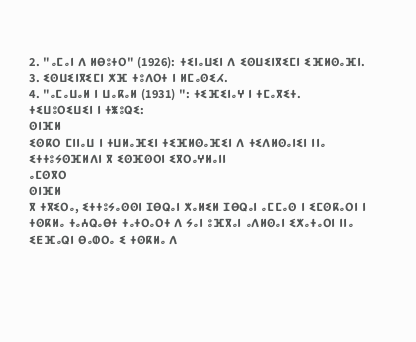2. "ⴰⵎⴰⵏ ⴷ ⵍⴱⵓⵜⵔ" (1926): ⵜⵉⵏⴰⵡⵉⵏ ⴷ ⵉⵙⵡⵉⵏⴳⵉⵎⵏ ⵉⴼⵍⵙⴰⴼⵏ.
3. ⵉⵙⵡⵉⵏⴳⵉⵎⵏ ⵅⴼ ⵜⵓⴷⵔⵜ ⵏ ⵍⵎⴰⵙⵉⵃ.
4. "ⴰⵎⴰⵡⴰⵍ ⵏ ⵡⴰⴽⴰⵍ (1931) ": ⵜⵉⴼⵉⵏⴰⵖ ⵏ ⵜⵎⴰⴳⵉⵜ.
ⵜⵉⵡⵓⵔⵉⵡⵉⵏ ⵏ ⵜⵥⵓⵕⵉ:
ⵙⵏⴼⵍ
ⵉⵙⴽⵔ ⵎⵏⵏⴰⵡ ⵏ ⵜⵡⵍⴰⴼⵉⵏ ⵜⵉⴼⵍⵙⴰⴼⵉⵏ ⴷ ⵜⵉⴷⵍⵙⴰⵏⵉⵏ ⵏⵏⴰ ⵉⵜⵜⵓⵢⵙⴼⵍⴷⵏ ⴳ ⵉⵙⴼⵙⵔⵏ ⵉⴳⵔⴰⵖⵍⴰⵏⵏ
ⴰⵎⵙⴳⵔ
ⵙⵏⴼⵍ
ⴳ ⵜⴳⵉⵔⴰ, ⵉⵜⵜⵓⵢⴰⵙⵙⵏ ⵊⴱⵕⴰⵏ ⵅⴰⵍⵉⵍ ⵊⴱⵕⴰⵏ ⴰⵎⵎⴰⵙ ⵏ ⵉⵎⵙⴽⴰⵔⵏ ⵏ ⵜⵙⴽⵍⴰ ⵜⴰⵄⵕⴰⴱⵜ ⵜⴰⵜⵔⴰⵔⵜ ⴷ ⵢⴰⵏ ⵓⴼⴳⴰⵏ ⴰⴷⵍⵙⴰⵏ ⵉⵅⴰⵜⴰⵔⵏ ⵏⵏⴰ ⵉⴹⴼⴰⵕⵏ ⴱⴰⵀⵔⴰ ⵉ ⵜⵙⴽⵍⴰ ⴷ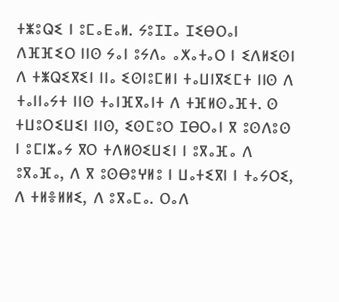ⵜⵥⵓⵕⵉ ⵏ ⵓⵎⴰⴹⴰⵍ. ⵢⵓⵊⵊⴰ ⵊⵉⴱⵔⴰⵏ ⴷⴼⴼⵉⵔ ⵏⵏⵙ ⵢⴰⵏ ⵓⵢⴷⴰ ⴰⵅⴰⵜⴰⵔ ⵏ ⵉⴷⵍⵉⵙⵏ ⴷ ⵜⵥⵕⵉⴳⵉⵏ ⵏⵏⴰ ⵉⵙⵏⵓⵎⵍⵏ ⵜⴰⵡⵏⴳⵉⵎⵜ ⵏⵏⵙ ⴷ ⵜⴰⵏⵏⴰⵢⵜ ⵏⵏⵙ ⵜⴰⵏⴼⴳⴰⵏⵜ ⴷ ⵜⴼⵍⵙⴰⴼⵜ. ⵙ ⵜⵡⵓⵔⵉⵡⵉⵏ ⵏⵏⵙ, ⵉⵙⵎⵓⵔ ⵊⴱⵔⴰⵏ ⴳ ⵓⵙⴷⵓⵙ ⵏ ⵓⵎⵏⵣⴰⵢ ⴳⵔ ⵜⴷⵍⵙⵉⵡⵉⵏ ⵏ ⵓⴳⴰⴼⴰ ⴷ ⵓⴳⴰⴼⴰ, ⴷ ⴳ ⵓⵙⴱⵓⵖⵍⵓ ⵏ ⵡⴰⵜⵉⴳⵏ ⵏ ⵜⴰⵢⵔⵉ, ⴷ ⵜⵍⴻⵍⵍⵉ, ⴷ ⵓⴳⴰⵎⴰ. ⵔⴰⴷ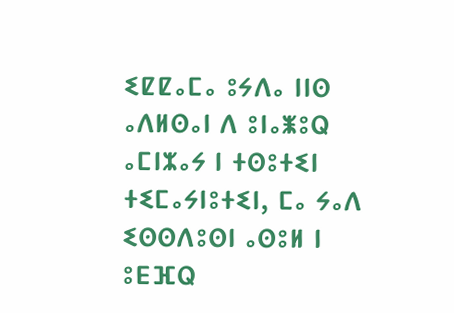ⵉⵇⵇⴰⵎⴰ ⵓⵢⴷⴰ ⵏⵏⵙ ⴰⴷⵍⵙⴰⵏ ⴷ ⵓⵏⴰⵥⵓⵕ ⴰⵎⵏⵣⴰⵢ ⵏ ⵜⵙⵓⵜⵉⵏ ⵜⵉⵎⴰⵢⵏⵓⵜⵉⵏ, ⵎⴰ ⵢⴰⴷ ⵉⵙⵙⴷⵓⵙⵏ ⴰⵙⵓⵍ ⵏ ⵓⴹⴼⵕ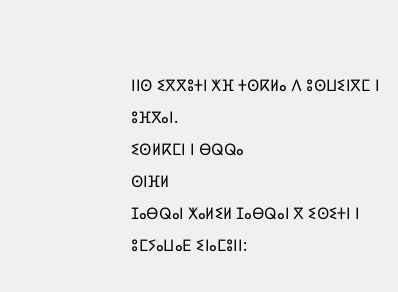ⵏⵏⵙ ⵉⴳⴳⵓⵜⵏ ⵅⴼ ⵜⵙⴽⵍⴰ ⴷ ⵓⵙⵡⵉⵏⴳⵎ ⵏ ⵓⴼⴳⴰⵏ.
ⵉⵙⵍⴽⵎⵏ ⵏ ⴱⵕⵕⴰ
ⵙⵏⴼⵍ
ⵊⴰⴱⵕⴰⵏ ⵅⴰⵍⵉⵍ ⵊⴰⴱⵕⴰⵏ ⴳ ⵉⵙⵉⵜⵏ ⵏ ⵓⵎⵢⴰⵡⴰⴹ ⵉⵏⴰⵎⵓⵏⵏ: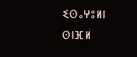ⵉⵙⴰⵖⵓⵍⵏ
ⵙⵏⴼⵍ